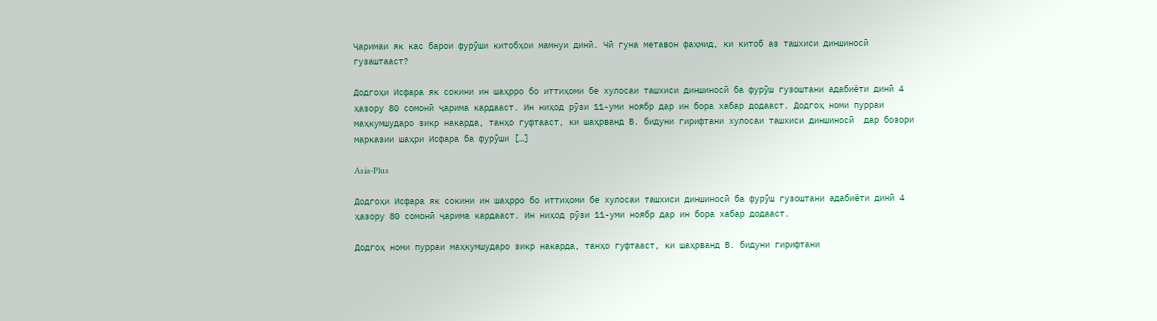Ҷаримаи як кас барои фурӯши китобҳои мамнуи динӣ. Чӣ гуна метавон фаҳмид, ки китоб аз ташхиси диншиносӣ гузаштааст?

Додгоҳи Исфара як сокини ин шаҳрро бо иттиҳоми бе хулосаи ташхиси диншиносӣ ба фурӯш гузоштани адабиёти динӣ 4 ҳазору 80 сомонӣ ҷарима кардааст. Ин ниҳод рӯзи 11-уми ноябр дар ин бора хабар додааст. Додгоҳ номи пурраи маҳкумшударо зикр накарда, танҳо гуфтааст, ки шаҳрванд В. бидуни гирифтани хулосаи ташхиси диншиносӣ  дар бозори марказии шаҳри Исфара ба фурӯши […]

Asia-Plus

Додгоҳи Исфара як сокини ин шаҳрро бо иттиҳоми бе хулосаи ташхиси диншиносӣ ба фурӯш гузоштани адабиёти динӣ 4 ҳазору 80 сомонӣ ҷарима кардааст. Ин ниҳод рӯзи 11-уми ноябр дар ин бора хабар додааст.

Додгоҳ номи пурраи маҳкумшударо зикр накарда, танҳо гуфтааст, ки шаҳрванд В. бидуни гирифтани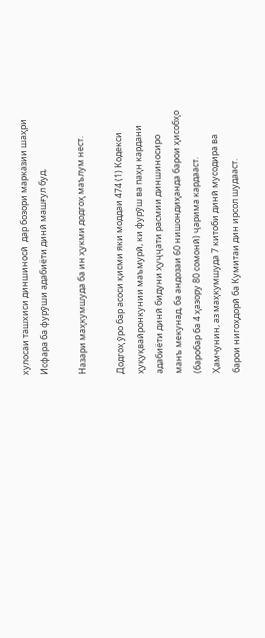хулосаи ташхиси диншиносӣ  дар бозори марказии шаҳри Исфара ба фурӯши адабиёти динӣ машғул буд.

Назари маҳкумшуда ба ин ҳукми додгоҳ маълум нест.

Додгоҳ ӯро бар асоси қисми яки моддаи 474 (1) Кодекси ҳуқуқвайронкунии маъмурӣ, ки фурӯш ва паҳн кардани адабиёти динӣ бидуни ҳуҷҷати расмии диншиносиро манъ мекунад, ба андозаи 60 нишондиҳанда барои ҳисобҳо (баробар ба 4 ҳазору 80 сомонӣ) ҷарима кардааст. Ҳамчунин, аз маҳкумшуда 7 китоби динӣ мусодира ва барои нигоҳдорӣ ба Кумитаи дин ирсол шудааст.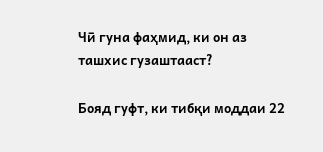Чӣ гуна фаҳмид, ки он аз ташхис гузаштааст?

Бояд гуфт, ки тибқи моддаи 22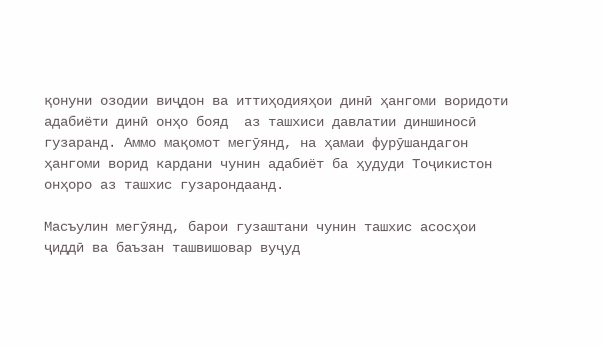қонуни озодии виҷдон ва иттиҳодияҳои динӣ ҳангоми воридоти адабиёти динӣ онҳо бояд  аз ташхиси давлатии диншиносӣ гузаранд. Аммо мақомот мегӯянд, на ҳамаи фурӯшандагон ҳангоми ворид кардани чунин адабиёт ба ҳудуди Тоҷикистон онҳоро аз ташхис гузарондаанд.

Масъулин мегӯянд, барои гузаштани чунин ташхис асосҳои ҷиддӣ ва баъзан ташвишовар вуҷуд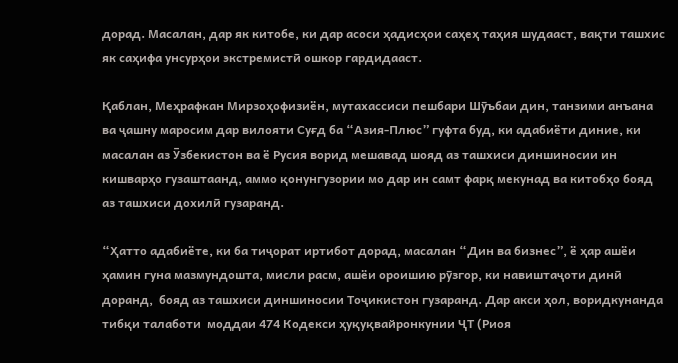дорад. Масалан, дар як китобе, ки дар асоси ҳадисҳои саҳеҳ таҳия шудааст, вақти ташхис як саҳифа унсурҳои экстремистӣ ошкор гардидааст.

Қаблан, Меҳрафкан Мирзоҳофизиён, мутахассиси пешбари Шӯъбаи дин, танзими анъана ва ҷашну маросим дар вилояти Суғд ба “Азия-Плюс” гуфта буд, ки адабиёти диние, ки масалан аз Ӯзбекистон ва ё Русия ворид мешавад шояд аз ташхиси диншиносии ин кишварҳо гузаштаанд, аммо қонунгузории мо дар ин самт фарқ мекунад ва китобҳо бояд аз ташхиси дохилӣ гузаранд.

“Ҳатто адабиёте, ки ба тиҷорат иртибот дорад, масалан “Дин ва бизнес”, ё ҳар ашёи ҳамин гуна мазмундошта, мисли расм, ашёи ороишию рӯзгор, ки навиштаҷоти динӣ доранд,  бояд аз ташхиси диншиносии Тоҷикистон гузаранд. Дар акси ҳол, воридкунанда тибқи талаботи  моддаи 474 Кодекси ҳуқуқвайронкунии ҶТ (Риоя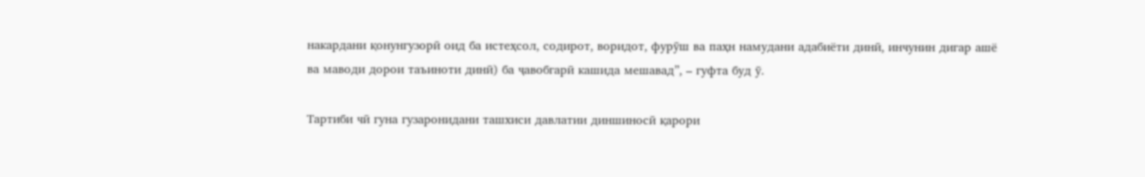накардани қонунгузорӣ оид ба истеҳсол, содирот, воридот, фурӯш ва паҳн намудани адабиёти динӣ, инчунин дигар ашё ва маводи дорои таъиноти динӣ) ба ҷавобгарӣ кашида мешавад”, – гуфта буд ӯ.

Тартиби чӣ гуна гузаронидани ташхиси давлатии диншиносӣ қарори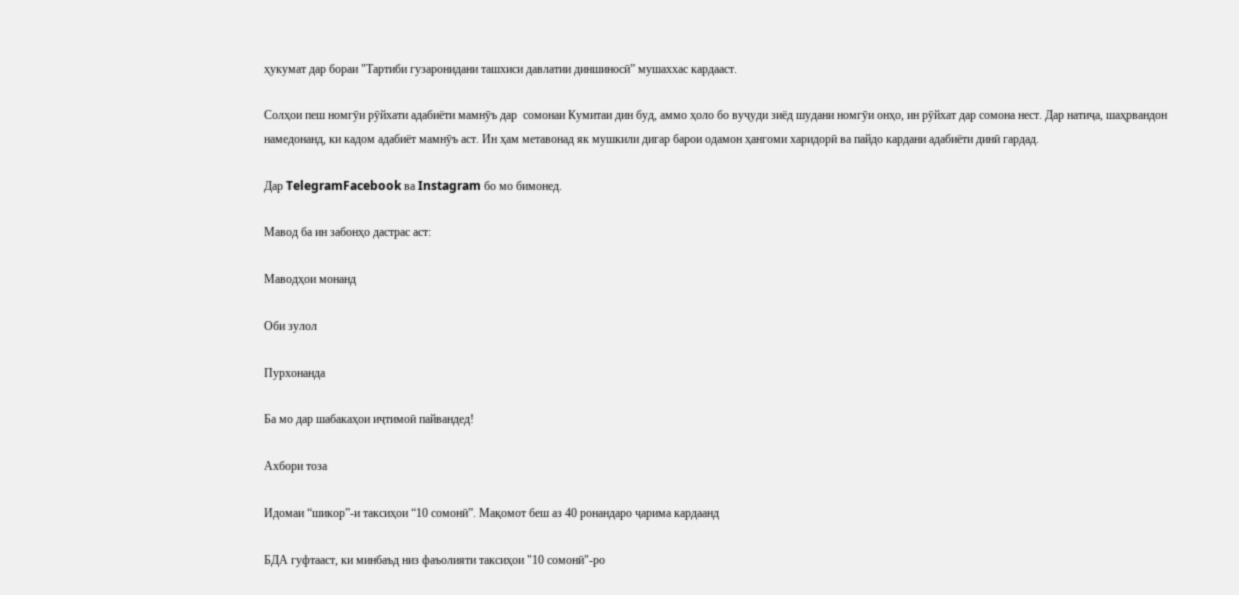ҳукумат дар бораи "Тартиби гузаронидани ташхиси давлатии диншиносӣ” мушаххас кардааст.

Солҳои пеш номгӯи рӯйхати адабиёти мамнӯъ дар  сомонаи Кумитаи дин буд, аммо ҳоло бо вуҷуди зиёд шудани номгӯи онҳо, ин рӯйхат дар сомона нест. Дар натиҷа, шаҳрвандон намедонанд, ки кадом адабиёт мамнӯъ аст. Ин ҳам метавонад як мушкили дигар барои одамон ҳангоми харидорӣ ва пайдо кардани адабиёти динӣ гардад.

Дар TelegramFacebook ва Instagram бо мо бимонед.

Мавод ба ин забонҳо дастрас аст:

Маводҳои монанд

Оби зулол

Пурхонанда

Ба мо дар шабакаҳои иҷтимоӣ пайвандед!

Ахбори тоза

Идомаи “шикор”-и таксиҳои “10 сомонӣ”. Мақомот беш аз 40 ронандаро ҷарима кардаанд

БДА гуфтааст, ки минбаъд низ фаъолияти таксиҳои "10 сомонӣ"-ро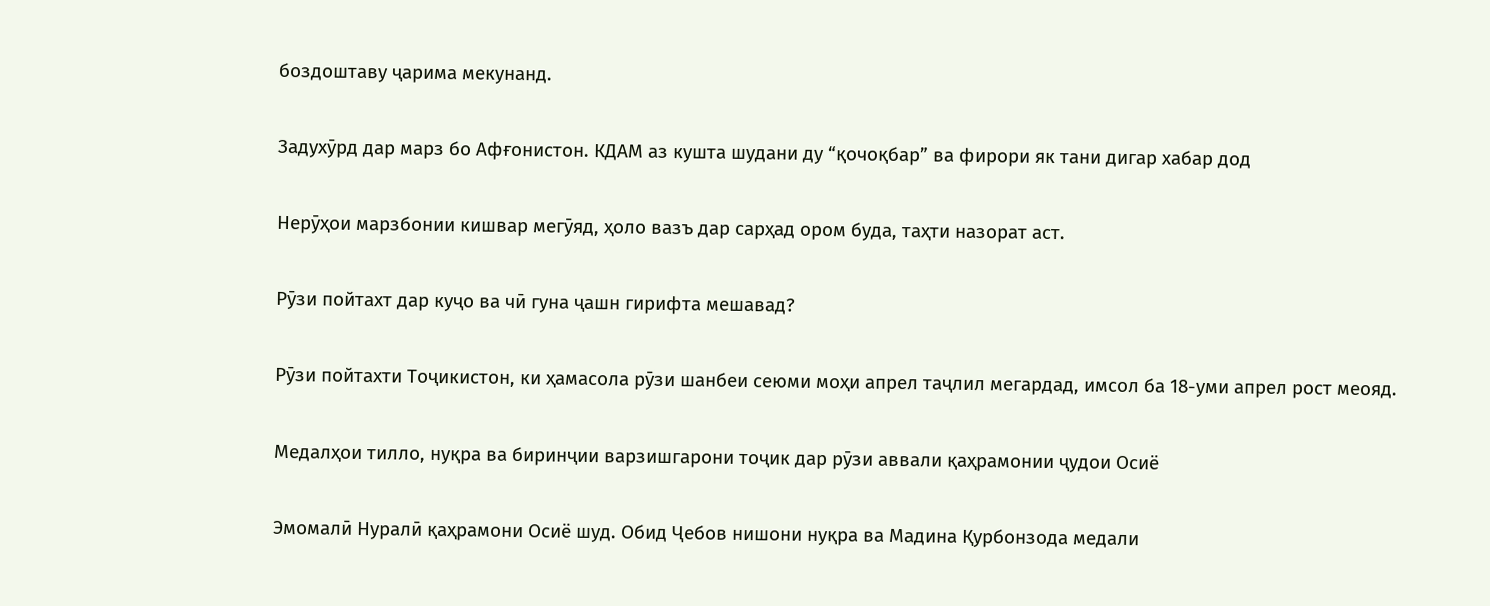боздоштаву ҷарима мекунанд.

Задухӯрд дар марз бо Афғонистон. КДАМ аз кушта шудани ду “қочоқбар” ва фирори як тани дигар хабар дод

Нерӯҳои марзбонии кишвар мегӯяд, ҳоло вазъ дар сарҳад ором буда, таҳти назорат аст.

Рӯзи пойтахт дар куҷо ва чӣ гуна ҷашн гирифта мешавад?

Рӯзи пойтахти Тоҷикистон, ки ҳамасола рӯзи шанбеи сеюми моҳи апрел таҷлил мегардад, имсол ба 18-уми апрел рост меояд.

Медалҳои тилло, нуқра ва биринҷии варзишгарони тоҷик дар рӯзи аввали қаҳрамонии ҷудои Осиё

Эмомалӣ Нуралӣ қаҳрамони Осиё шуд. Обид Ҷебов нишони нуқра ва Мадина Қурбонзода медали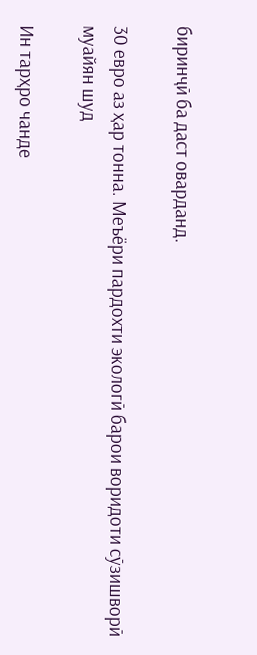биринҷӣ ба даст оварданд.

30 евро аз ҳар тонна. Меъёри пардохти экологӣ барои воридоти сӯзишворӣ муайян шуд

Ин тарҳро чанде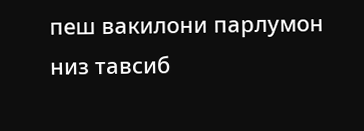пеш вакилони парлумон низ тавсиб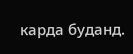карда буданд.